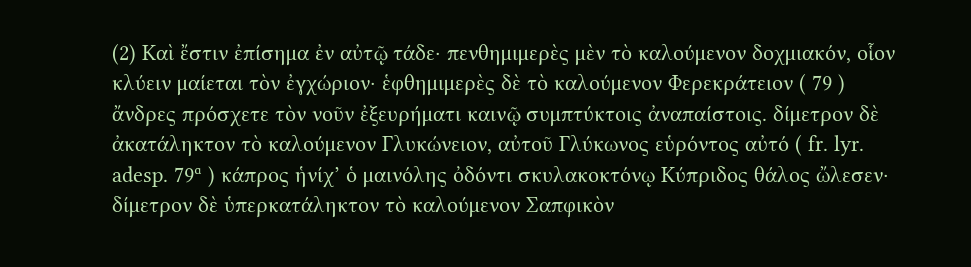(2) Καὶ ἔστιν ἐπίσημα ἐν αὐτῷ τάδε· πενθημιμερὲς μὲν τὸ καλούμενον δοχμιακόν, οἷον κλύειν μαίεται τὸν ἐγχώριον· ἑφθημιμερὲς δὲ τὸ καλούμενον Φερεκράτειον ( 79 ) ἄνδρες πρόσχετε τὸν νοῦν ἐξευρήματι καινῷ συμπτύκτοις ἀναπαίστοις. δίμετρον δὲ ἀκατάληκτον τὸ καλούμενον Γλυκώνειον, αὐτοῦ Γλύκωνος εὑρόντος αὐτό ( fr. lyr. adesp. 79ᵅ ) κάπρος ἡνίχ’ ὁ μαινόλης ὀδόντι σκυλακοκτόνῳ Κύπριδος θάλος ὤλεσεν· δίμετρον δὲ ὑπερκατάληκτον τὸ καλούμενον Σαπφικὸν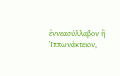ἐννεασύλλαβον ἢ Ἱππωνάκτειον,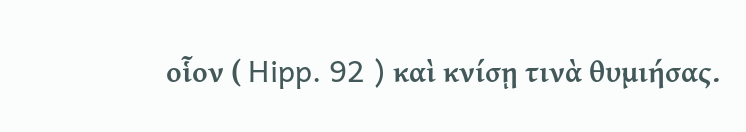οἷον ( Hipp. 92 ) καὶ κνίσῃ τινὰ θυμιήσας.